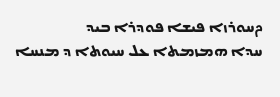مܚܘܪܙܐ ܦܝܫܐ ܦܘܕܪܐ ܒܝܕ
ܚܕܐ ܗܡܙܡܬܐ ܥܠ ܚܝܘܬܐ ܕ ܡܢܚܐ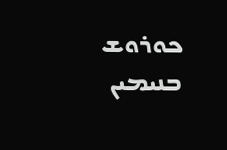ܟܘܪܘܫ ܒܢܝܡܝܢ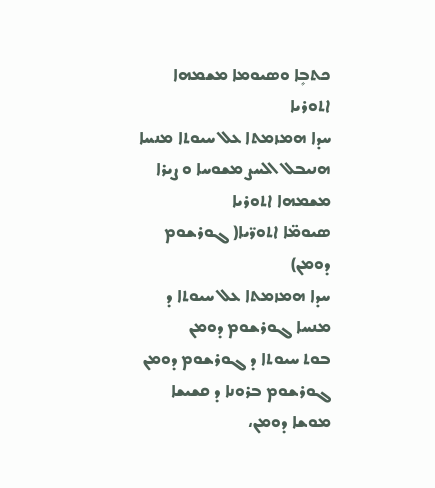ܟܬܒܻܐ ܘܣܝܘܡܐ ܡܫܡܗܐ ܐܬܘܪܝܐ
ܚܕܐ ܗܡܙܡܬܐ ܥܠ ܚܝܘܬܐ ܡܢܚܐ ܗܢܝܒܠ ܐܠܚܨ ܡܫܘܚܐ ܘ ܨܝܪܐ ܡܫܡܗܐ ܐܬܘܪܝܐ
ܣܝܘܡ̈ܐ ܐܬܘܪ̈ܝܐ( ܓܘܪܫܘܡ ܕܘܡܢ)
ܚܕܐ ܗܡܙܡܬܐ ܥܠ ܚܝܘܬܐ ܕ ܡܢܚܐ ܓܘܪܫܘܡ ܕܘܡܢ
ܒܘܬ ܚܝܘܬܐ ܕ ܓܘܪܫܘܡ ܕܘܡܢ
ܓܘܪܫܘܡ ܒܪܘܢܐ ܕ ܩܫܝܫܐ ܡܘܫܐ ܕܘܡܢ،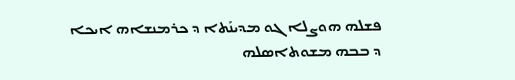ܦܫܠܗ ܗܘܨܠܐ ܓܘ ܡܕܝܢܰܬܐ ܕ ܟܪܡܢܫܐܗ ܐܝܟܐ ܕ ܒܒܗ ܡܫܘܬܐܣܠܗ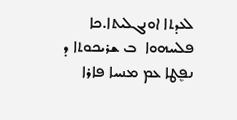ܠܥܕܬܐ ܐܘܢܓܠܝܬܐ.ܟܐ ܦܠܚܗܘܐ  ܒ ܫܪܝܟܘܬܐ ܕ ܢܦܷܛܐ ܥܡ ܡܢܚܐ ܦܐܪܐ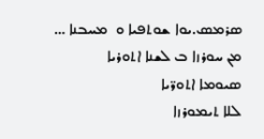ܣܪܡܣ.ܝܘܐ ܫܘܬܦܝܐ ܘ  ܡܚܒܢܐ …
ܡܢ ܚܘܪܙܐ ܒ ܠܫܢܐ ܐܬܘܪܝܐ
ܣܝܘܡܐ ܐܬܘܪ̈ܝܐ
ܠܠܐ ܬܝܡܘܪܙܐ